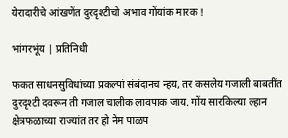येरादारीचे आंखणेंत दुरदृश्टीचो अभाव गोंयांक मारक !

भांगरभूंय | प्रतिनिधी

फकत साधनसुविधांच्या प्रकल्पां संबंदानच न्हय, तर कसलेय गजाली बाबतींत दुरदृश्टी दवरून ती गजाल चालीक लावपाक जाय. गोंय सारकिल्या ल्हान क्षेत्रफळाच्या राज्यांत तर हो नेम पाळप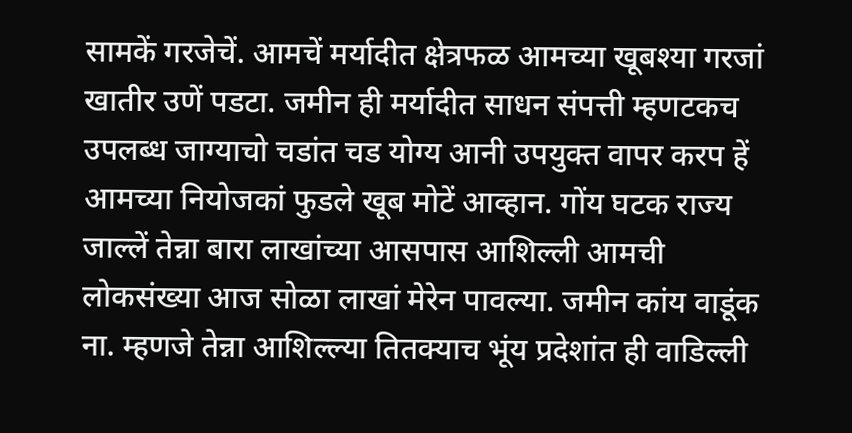सामकें गरजेचें. आमचें मर्यादीत क्षेत्रफळ आमच्या खूबश्या गरजां खातीर उणें पडटा. जमीन ही मर्यादीत साधन संपत्ती म्हणटकच उपलब्ध जाग्याचो चडांत चड योग्य आनी उपयुक्त वापर करप हें आमच्या नियोजकां फुडले खूब मोटें आव्हान. गोंय घटक राज्य जाल्लें तेन्ना बारा लाखांच्या आसपास आशिल्ली आमची लोकसंख्या आज सोळा लाखां मेरेन पावल्या. जमीन कांय वाडूंक ना. म्हणजे तेन्ना आशिल्ल्या तितक्याच भूंय प्रदेशांत ही वाडिल्ली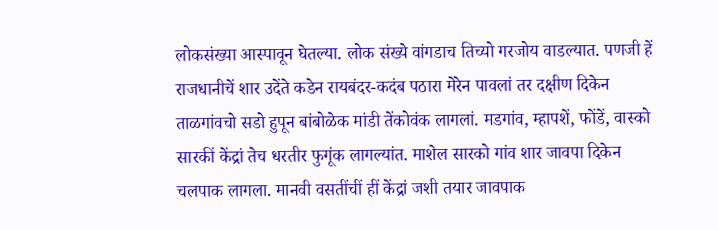लोकसंख्या आस्पावून घेतल्या. लोक संख्ये वांगडाच तिच्यो गरजोय वाडल्यात. पणजी हें राजधानीचें शार उदेंते कडेन रायबंदर-कदंब पठारा मेरेन पावलां तर दक्षीण दिकेन ताळगांवचो सडो हुपून बांबोळेक मांडी तेंकोवंक लागलां. मडगांव, म्हापशें, फोंडें, वास्को सारकीं केंद्रां तेच धरतीर फुगूंक लागल्यांत. माशेल सारको गांव शार जावपा दिकेन चलपाक लागला. मानवी वसतींचीं हीं केंद्रां जशी तयार जावपाक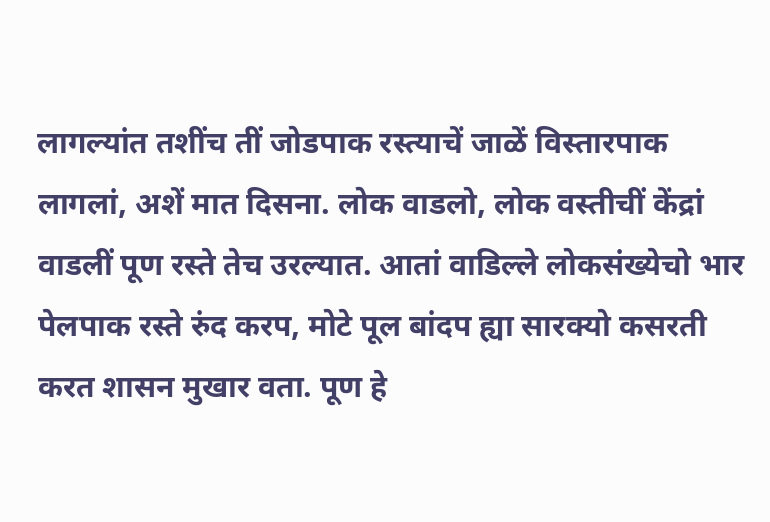लागल्यांत तशींच तीं जोडपाक रस्त्याचें जाळें विस्तारपाक लागलां, अशें मात दिसना. लोक वाडलो, लोक वस्तीचीं केंद्रां वाडलीं पूण रस्ते तेच उरल्यात. आतां वाडिल्ले लोकसंख्येचो भार पेलपाक रस्ते रुंद करप, मोटे पूल बांदप ह्या सारक्यो कसरती करत शासन मुखार वता. पूण हे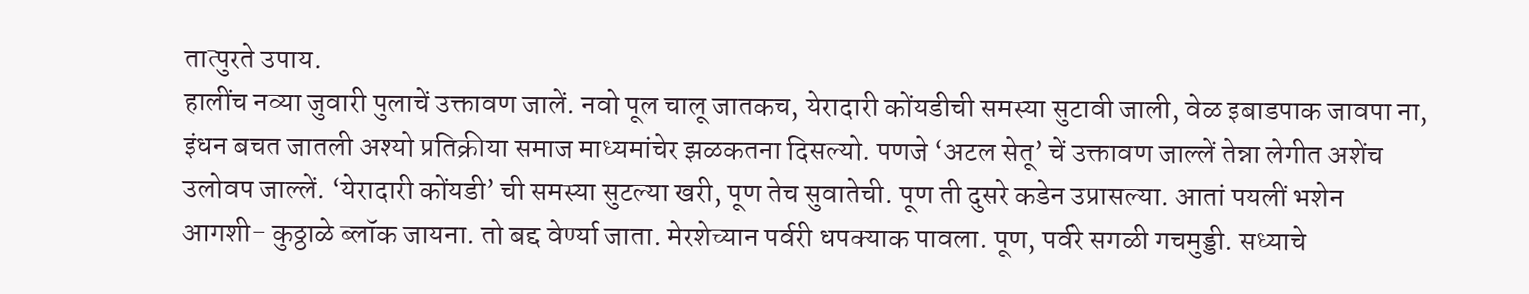तात्पुरते उपाय.
हालींच नव्या जुवारी पुलाचें उक्तावण जालें. नवो पूल चालू जातकच, येरादारी कोंयडीची समस्या सुटावी जाली, वेळ इबाडपाक जावपा ना, इंधन बचत जातली अश्यो प्रतिक्रीया समाज माध्यमांचेर झळकतना दिसल्यो. पणजे ‘अटल सेतू’ चें उक्तावण जाल्लें तेन्ना लेगीत अशेंच उलोवप जाल्लें. ‘येरादारी कोंयडी’ ची समस्या सुटल्या खरी, पूण तेच सुवातेची. पूण ती दुसरे कडेन उप्रासल्या. आतां पयलीं भशेन आगशी- कुठ्ठाळे ब्लॉक जायना. तो बद्द वेर्ण्या जाता. मेरशेच्यान पर्वरी धपक्याक पावला. पूण, पर्वरे सगळी गचमुड्डी. सध्याचे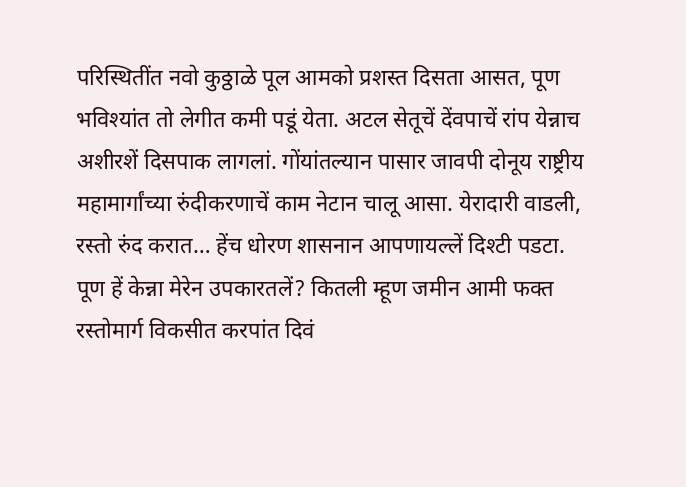परिस्थितींत नवो कुठ्ठाळे पूल आमको प्रशस्त दिसता आसत, पूण भविश्यांत तो लेगीत कमी पडूं येता. अटल सेतूचें देंवपाचें रांप येन्नाच अशीरशें दिसपाक लागलां. गोंयांतल्यान पासार जावपी दोनूय राष्ट्रीय महामार्गांच्या रुंदीकरणाचें काम नेटान चालू आसा. येरादारी वाडली, रस्तो रुंद करात… हेंच धोरण शासनान आपणायल्लें दिश्टी पडटा. पूण हें केन्ना मेरेन उपकारतलें? कितली म्हूण जमीन आमी फक्त रस्तोमार्ग विकसीत करपांत दिवं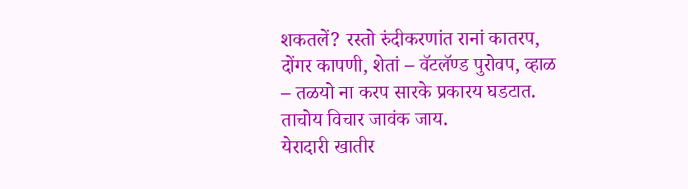शकतलें? रस्तो रुंदीकरणांत रानां कातरप, दोंगर कापणी, शेतां – वॅटलॅण्ड पुरोवप, व्हाळ – तळयो ना करप सारके प्रकारय घडटात. ताचोय विचार जावंक जाय.
येरादारी खातीर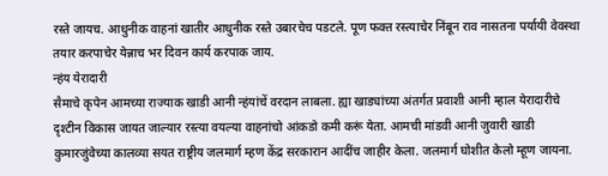रस्ते जायच. आधुनीक वाहनां खातीर आधुनीक रस्ते उबारचेच पडटले. पूण फक्त रस्त्याचेर निंबून राव नासतना पर्यायी वेवस्था तयार करपाचेर येन्नाच भर दिवन कार्य करपाक जाय.
न्हंय येरादारी
सैमाचे कृपेन आमच्या राज्याक खाडी आनी न्हंयांचें वरदान लाबला. ह्या खाड्यांच्या अंतर्गत प्रवाशी आनी म्हाल येरादारीचे दृश्टीन विकास जायत जाल्यार रस्त्या वयल्या वाहनांचो आंकडो कमी करूं येता. आमची मांडवी आनी जुवारी खाडी कुमारजुंवेच्या कालव्या सयत राष्ट्रीय जलमार्ग म्हण केंद्र सरकारान आदींच जाहीर केला. जलमार्ग घोशीत केलो म्हूण जायना.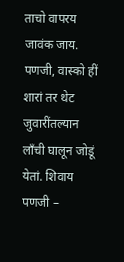ताचो वापरय जावंक जाय. पणजी, वास्को हीं शारां तर थेट जुवारींतल्यान लाँची घालून जोडूं येतां. शिवाय पणजी –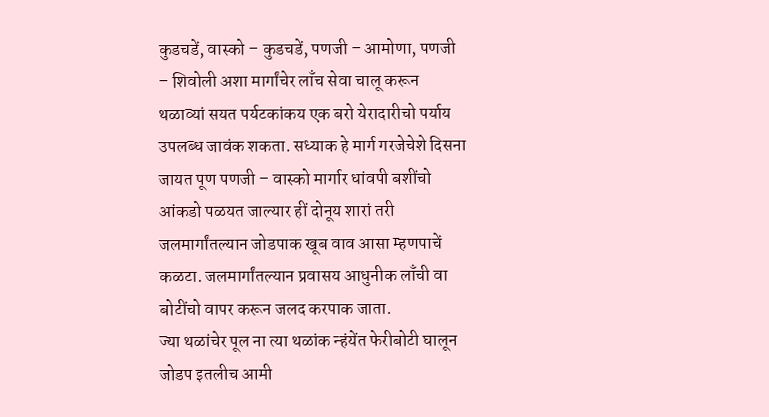कुडचडें, वास्को – कुडचडें, पणजी – आमोणा, पणजी – शिवोली अशा मार्गांचेर लाँच सेवा चालू करून थळाव्यां सयत पर्यटकांकय एक बरो येरादारीचो पर्याय उपलब्ध जावंक शकता. सध्याक हे मार्ग गरजेचेशे दिसना जायत पूण पणजी – वास्को मार्गार धांवपी बशींचो आंकडो पळयत जाल्यार हीं दोनूय शारां तरी जलमार्गांतल्यान जोडपाक खूब वाव आसा म्हणपाचें कळटा. जलमार्गांतल्यान प्रवासय आधुनीक लाँची वा बोटींचो वापर करून जलद करपाक जाता.
ज्या थळांचेर पूल ना त्या थळांक न्हंयेंत फेरीबोटी घालून जोडप इतलीच आमी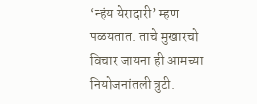‘न्हंय येरादारी’ म्हण पळयतात. ताचे मुखारचो विचार जायना ही आमच्या नियोजनांतली त्रुटी.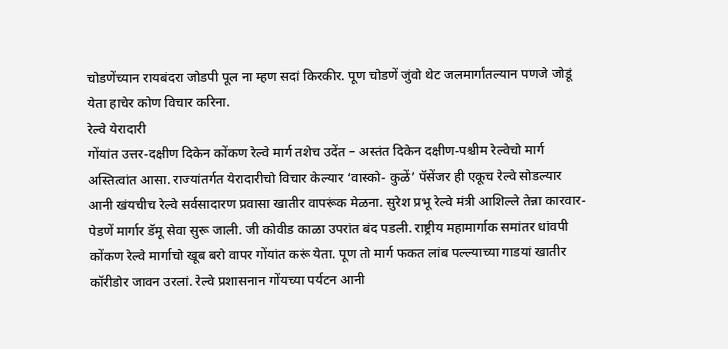चोडणेंच्यान रायबंदरा जोडपी पूल ना म्हण सदां किरकीर. पूण चोडणें जुंवो थेट जलमार्गांतल्यान पणजे जोडूं येता हाचेर कोण विचार करिना.
रेल्वे येरादारी
गोंयांत उत्तर-दक्षीण दिकेन कोंकण रेल्वे मार्ग तशेच उदेंत – अस्तंत दिकेन दक्षीण-पश्चीम रेल्वेचो मार्ग अस्तित्वांत आसा. राज्यांतर्गत येरादारीचो विचार केल्यार ‘वास्को- कुळें’ पॅसेंजर ही एकूच रेल्वे सोडल्यार आनी खंयचीच रेल्वे सर्वसादारण प्रवासा खातीर वापरूंक मेळना. सुरेश प्रभू रेल्वे मंत्री आशिल्ले तेन्ना कारवार-पेडणें मार्गार डॅमू सेवा सुरू जाली. जी कोवीड काळा उपरांत बंद पडली. राष्ट्रीय महामार्गाक समांतर धांवपी कोंकण रेल्वे मार्गाचो खूब बरो वापर गोंयांत करूं येता. पूण तो मार्ग फकत लांब पल्ल्याच्या गाडयां खातीर कॉरीडोर जावन उरलां. रेल्वे प्रशासनान गोंयच्या पर्यटन आनी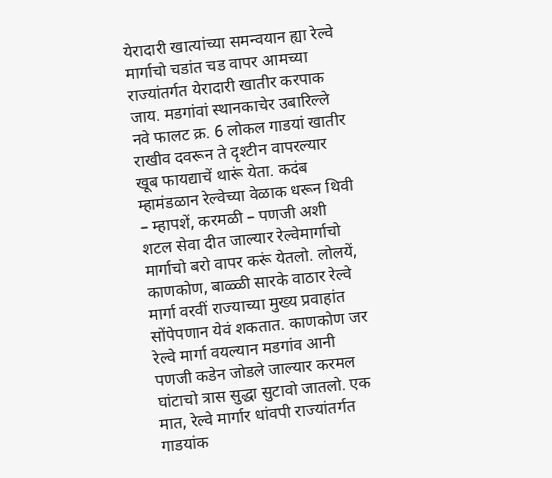येरादारी खात्यांच्या समन्वयान ह्या रेल्वे मार्गाचो चडांत चड वापर आमच्या राज्यांतर्गत येरादारी खातीर करपाक जाय. मडगांवां स्थानकाचेर उबारिल्ले नवे फालट क्र. 6 लोकल गाडयां खातीर राखीव दवरून ते दृश्टीन वापरल्यार खूब फायद्याचें थारूं येता. कदंब म्हामंडळान रेल्वेच्या वेळाक धरून थिवी – म्हापशें, करमळी – पणजी अशी शटल सेवा दीत जाल्यार रेल्वेमार्गाचो मार्गाचो बरो वापर करूं येतलो. लोलयें, काणकोण, बाळ्ळी सारके वाठार रेल्वे मार्गा वरवीं राज्याच्या मुख्य प्रवाहांत सोंपेपणान येवं शकतात. काणकोण जर रेल्वे मार्गा वयल्यान मडगांव आनी पणजी कडेन जोडले जाल्यार करमल घांटाचो त्रास सुद्धा सुटावो जातलो. एक मात, रेल्वे मार्गार धांवपी राज्यांतर्गत गाडयांक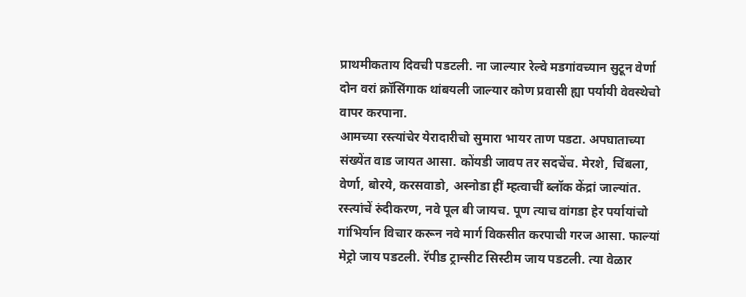प्राथमीकताय दिवची पडटली. ना जाल्यार रेल्वे मडगांवच्यान सुटून वेर्णा दोन वरां क्रॉसिंगाक थांबयली जाल्यार कोण प्रवासी ह्या पर्यायी वेवस्थेचो वापर करपाना.
आमच्या रस्त्यांचेर येरादारीचो सुमारा भायर ताण पडटा. अपघाताच्या संख्येंत वाड जायत आसा. कोंयडी जावप तर सदचेंच. मेरशे, चिंबला, वेर्णा, बोरये, करसवाडो, अस्नोडा हीं म्हत्वाचीं ब्लॉक केंद्रां जाल्यांत. रस्त्यांचें रुंदीकरण, नवे पूल बी जायच. पूण त्याच वांगडा हेर पर्यायांचो गांभिर्यान विचार करून नवे मार्ग विकसीत करपाची गरज आसा. फाल्यां मेट्रो जाय पडटली. रॅपीड ट्रान्सीट सिस्टीम जाय पडटली. त्या वेळार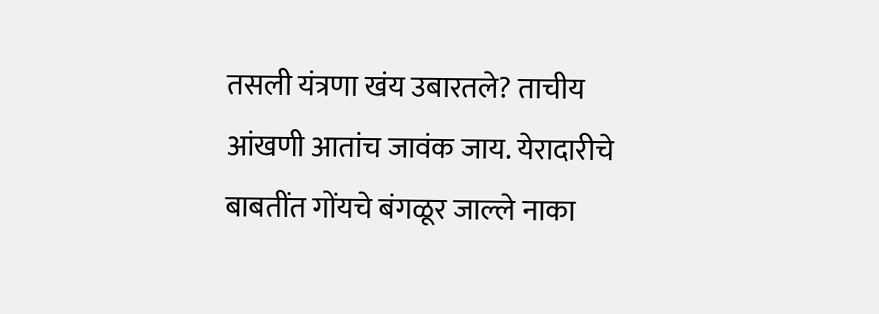तसली यंत्रणा खंय उबारतले? ताचीय आंखणी आतांच जावंक जाय. येरादारीचे बाबतींत गोंयचे बंगळूर जाल्ले नाका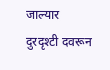जाल्यार दुरदृश्टी दवरून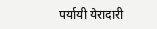पर्यायी येरादारी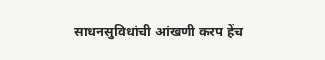साधनसुविधांची आंखणी करप हेंच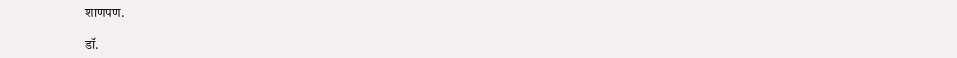शाणपण.

डॉ.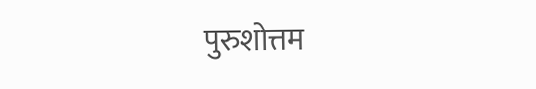पुरुशोत्तम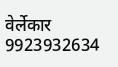वेर्लेकार
9923932634